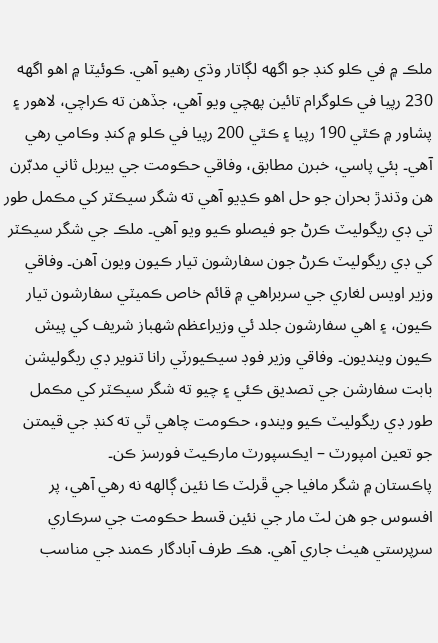ملڪ ۾ في ڪلو کنڊ جو اگهه لڳاتار وڌي رهيو آهي. ڪوئيٽا ۾ اهو اگھه 230 رپيا في ڪلوگرام تائين پهچي ويو آهي، جڏهن ته ڪراچي، لاهور ۽ پشاور ۾ ڪٿي 190 رپيا ۽ ڪٿي 200 رپيا في ڪلو ۾ کنڊ وڪامي رهي آهي۔ ٻئي پاسي، خبرن مطابق، وفاقي حڪومت جي بيربل ثاني مدبّرن هن وڌندڙ بحران جو حل اهو ڪڍيو آهي ته شگر سيڪٽر کي مڪمل طور تي ڊي ريگوليٽ ڪرڻ جو فيصلو ڪيو ويو آهي۔ ملڪ جي شگر سيڪٽر کي ڊي ريگوليٽ ڪرڻ جون سفارشون تيار ڪيون ويون آهن۔ وفاقي وزير اويس لغاري جي سربراهي ۾ قائم خاص ڪميٽي سفارشون تيار ڪيون، ۽ اهي سفارشون جلد ئي وزيراعظم شهباز شريف کي پيش ڪيون وينديون۔ وفاقي وزير فوڊ سيڪيورٽي رانا تنوير ڊي ريگوليشن بابت سفارشن جي تصديق ڪئي ۽ چيو ته شگر سيڪٽر کي مڪمل طور ڊي ريگوليٽ ڪيو ويندو، حڪومت چاهي ٿي ته کنڊ جي قيمتن جو تعين امپورٽ – ايڪسپورٽ مارڪيٽ فورسز ڪن۔
پاڪستان ۾ شگر مافيا جي ڦرلٽ ڪا نئين ڳالهه نه رهي آهي، پر افسوس جو هن لٽ مار جي نئين قسط حڪومت جي سرڪاري سرپرستي هيٺ جاري آهي. هڪ طرف آبادگار ڪمند جي مناسب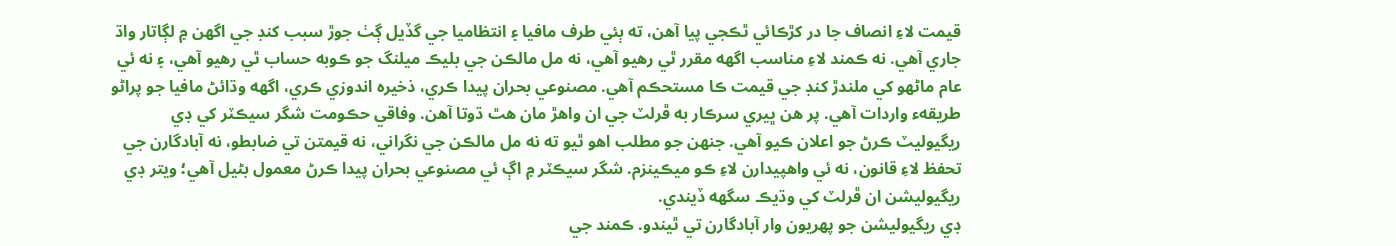قيمت لاءِ انصاف جا در کڙڪائي ٿڪجي پيا آهن، ته ٻئي طرف مافيا ۽ انتظاميا جي گڏيل ڳٺ جوڙ سبب کنڊ جي اگهن ۾ لڳاتار واڌ جاري آهي. نه ڪمند لاءِ مناسب اگھه مقرر ٿي رهيو آهي، نه مل مالڪن جي بليڪ ميلنگ جو ڪوبه حساب ٿي رهيو آهي، ۽ نه ئي عام ماڻهو کي ملندڙ کنڊ جي قيمت ڪا مستحڪم آهي. مصنوعي بحران پيدا ڪري، ذخيره اندوزي ڪري، اگهه وڌائڻ مافيا جو پراڻو طريقهء واردات آهي. پر هن ڀيري سرڪار به ڦرلٽ جي ان واھڙ مان ھٿ ڌوتا آھن. وفاقي حڪومت شگر سيڪٽر کي ڊي ريگيوليٽ ڪرڻ جو اعلان ڪيو آهي. جنھن جو مطلب اھو ٿيو ته نه مل مالڪن جي نگراني، نه قيمتن تي ضابطو، نه آبادگارن جي تحفظ لاءِ قانون، نه ئي واھپيدارن لاءِ ڪو ميڪينزم. شگر سيڪٽر ۾ اڳ ئي مصنوعي بحران پيدا ڪرڻ معمول بڻيل آهي؛ ويتر ڊي ريگيوليشن ان ڦرلٽ کي وڌيڪ سگھه ڏيندي.
ڊي ريگيوليشن جو پهريون وار آبادگارن تي ٿيندو. ڪمند جي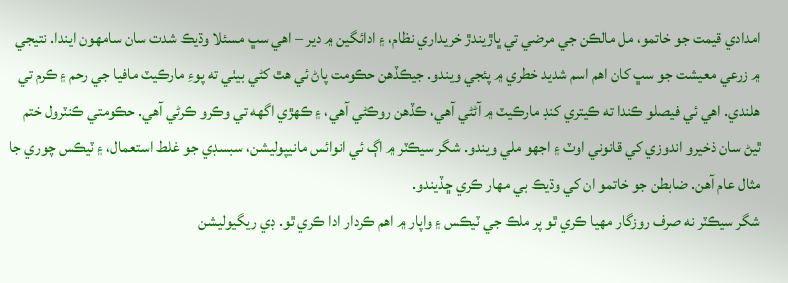امدادي قيمت جو خاتمو، مل مالڪن جي مرضي تي ڀاڙيندڙ خريداري نظام، ۽ ادائگين ۾ دير – اهي سڀ مسئلا وڌيڪ شدت سان سامهون ايندا. نتيجي ۾ زرعي معيشت جو سڀ کان اهم اسم شديد خطري ۾ پئجي ويندو. جيڪڏهن حڪومت پاڻ ئي هٿ کڻي بيٺي ته پوءِ مارڪيٽ مافيا جي رحم ۽ ڪرم تي هلندي. اهي ئي فيصلو ڪندا ته ڪيتري کنڊ مارڪيٽ ۾ آڻڻي آهي، ڪڏهن روڪڻي آهي، ۽ ڪهڙي اگهه تي وڪرو ڪرڻي آهي. حڪومتي ڪنٽرول ختم ٿيڻ سان ذخيرو اندوزي کي قانوني اوٽ ۽ اجھو ملي ويندو. شگر سيڪٽر ۾ اڳ ئي انوائس مانيپوليشن، سبسڊي جو غلط استعمال، ۽ ٽيڪس چوري جا مثال عام آهن. ضابطن جو خاتمو ان کي وڌيڪ بي مهار ڪري ڇڏيندو.
شگر سيڪٽر نه صرف روزگار مهيا ڪري ٿو پر ملڪ جي ٽيڪس ۽ واپار ۾ اهم ڪردار ادا ڪري ٿو. ڊي ريگيوليشن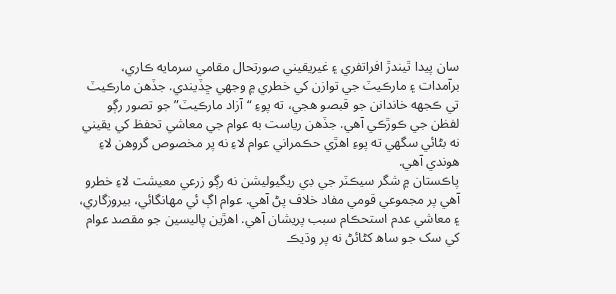سان پيدا ٿيندڙ افراتفري ۽ غيريقيني صورتحال مقامي سرمايه ڪاري، برآمدات ۽ مارڪيٽ جي توازن کي خطري ۾ وجهي ڇڏيندي. جڏهن مارڪيٽ تي ڪجهه خاندانن جو قبصو هجي، ته پوءِ “آزاد مارڪيٽ” جو تصور رڳو لفظن جي ڪوڙڪي آهي. جڏهن رياست به عوام جي معاشي تحفظ کي يقيني نه بڻائي سگهي ته پوءِ اهڙي حڪمراني عوام لاءِ نه پر مخصوص گروهن لاءِ هوندي آهي.
پاڪستان ۾ شگر سيڪٽر جي ڊي ريگيوليشن نه رڳو زرعي معيشت لاءِ خطرو آهي پر مجموعي قومي مفاد خلاف پڻ آهي. عوام اڳ ئي مهانگائي، بيروزگاري، ۽ معاشي عدم استحڪام سبب پريشان آهي. اهڙين پاليسين جو مقصد عوام کي سک جو ساھ کڻائڻ نه پر وڌيڪ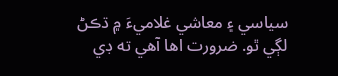سياسي ۽ معاشي غلاميءَ ۾ ڌڪڻ لڳي ٿو. ضرورت اھا آهي ته ڊي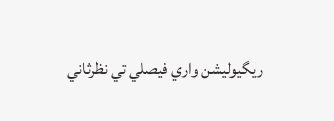ريگيوليشن واري فيصلي تي نظرثاني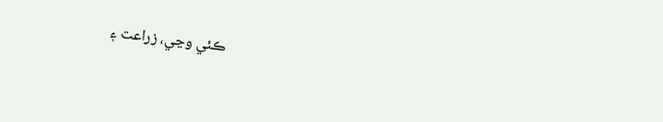ڪئي وڃي، زراعت ۽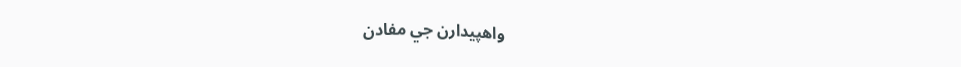واھپيدارن جي مفادن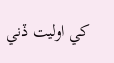کي اوليت ڏني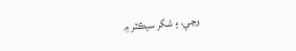وڃي، ۽ شگر سيڪٽر ۾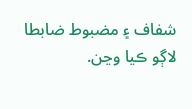شفاف ۽ مضبوط ضابطا لاڳو ڪيا وڃن.